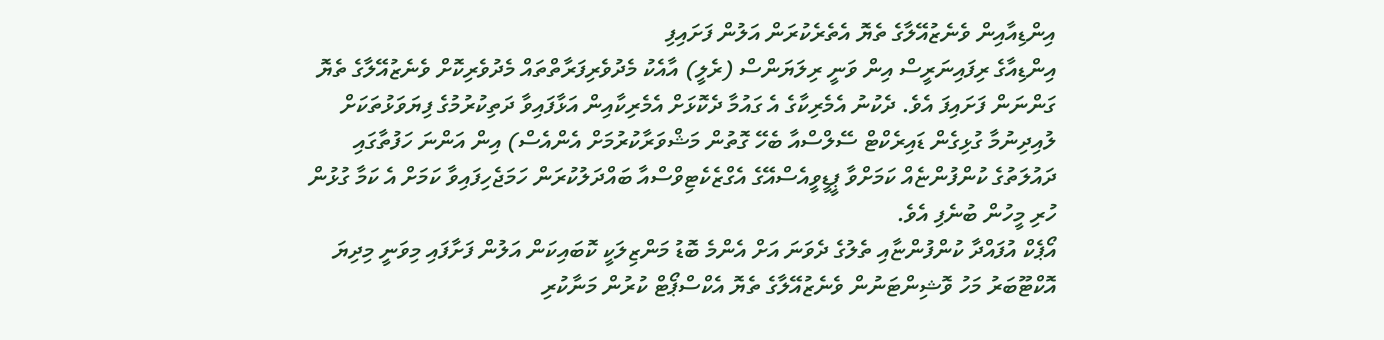އިންޑިއާއިން ވެނެޒުއޭލާގެ ތެޔޮ އެތެރެކުރަން އަލުން ފަށައިފި
އިންޑިއާގެ ރިފައިނަރީސް އިން ވަނީ ރިލަޔަންސް (ރެލީ) އާއެކު މެދުވެރިފަރާތްތައް މެދުވެރިކޮށް ވެނެޒުއޭލާގެ ތެޔޮ ގަންނަން ފަށައިފަ އެވެ. ދެކުނު އެމެރިކާގެ އެ ގައުމާ ދެކޮޅަށް އެމެރިކާއިން އަޅާފައިވާ ދަތިކުރުމުގެ ފިޔަވަޅުތަކަށް ލުއިދިނުމާ ގުޅިގެން ޑައިރެކްޓް ސޭލްސްއާ ބެހޭ ގޮތުން މަޝްވަރާކުރުމަށް އެންއެސް) އިން އަންނަ ހަފުތާގައި ދައުލަތުގެ ކުންފުންޏެއް ކަމަށްވާ ޕީޑީވީއެސްއޭގެ އެގްޒެކެޓިވްސްއާ ބައްދަލުކުރަން ހަމަޖެހިފައިވާ ކަމަށް އެ ކަމާ ގުޅުން ހުރި މީހުން ބުނެފި އެވެ.
އޯޕެކް އުފައްދާ ކުންފުންޏާއި ތެލުގެ ދެވަނަ އަށް އެންމެ ބޮޑު މަންޒިލަކީ ކޮބައިކަން އަލުން ފަށާފައި މިވަނީ މިދިޔަ އޮކްޓޫބަރު މަހު ވޮޝިންޓަނުން ވެނެޒުއޭލާގެ ތެޔޮ އެކްސްޕޯޓް ކުރުން މަނާކުރި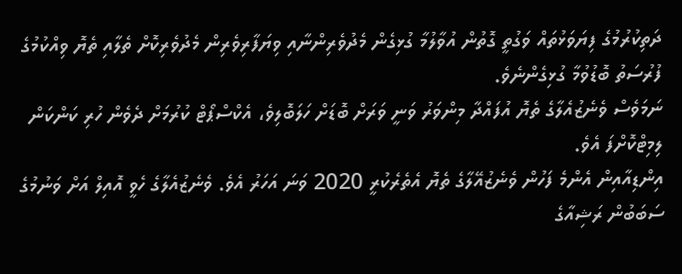ދަތިކުރުމުގެ ފިޔަވަޅުތައް ވަގުތީ ގޮތުން އުވާލުމާ ގުޅިގެން މެދުވެރިންނާއި ވިޔަފާރިވެރިން މެދުވެރިކޮށް ތެލާއި ތެޔޮ ވިއްކުމުގެ ފުރުސަތު ބޮޑުވުމާ ގުޅިގެންނެވެ.
ނަމަވެސް ވެނެޒުއެލާގެ ތެޔޮ އުފައްދާ މިންވަރު ވަނީ ވަރަށް ބޮޑަށް ހަލަބޮލިވެ، އެކްސްޕޯޓް ކުރުމަށް ދެވެން ހުރި ކަންކަން ލިމިޓްކޮށްފަ އެވެ.
އިންޑިއާއިން އެންމެ ފަހުން ވެނެޒުއޭލާގެ ތެޔޮ އެތެރެކުރީ 2020 ވަނަ އަހަރު އެވެ. ވެނެޒުއެލާގެ ހެވީ އޮއިލް އަށް ވަނުމުގެ ސަބަބުން ރަޝިއާގެ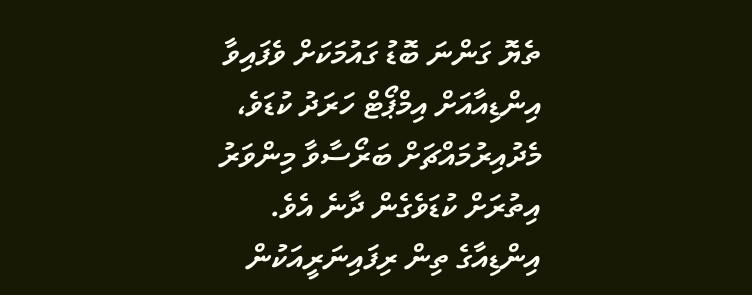ތެޔޮ ގަންނަ ބޮޑު ގައުމަކަށް ވެފައިވާ އިންޑިއާއަށް އިމްޕޯޓް ހަރަދު ކުޑަވެ، މެދުއިރުމައްޗަށް ބަރޯސާވާ މިންވަރު އިތުރަށް ކުޑަވެގެން ދާނެ އެވެ.
އިންޑިއާގެ ތިން ރިފައިނަރީއަކުން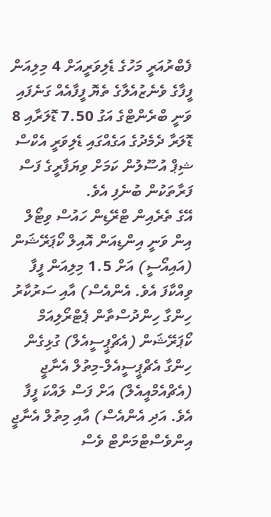ފެބްރުއަރީ މަހުގެ ޑެލިވަރީއަށް 4 މިލިއަން ފީފާގެ ވެނެޒުއެލާގެ ތެޔޮ ފީފާއެއް ގަނެފައި ވަނީ ބްރެންޓްގެ އަގު 7.50 ޑޮލަރާއި 8 ޑޮލަރާ ދެމެދުގެ އަގެއްގައި ޑެލިވަރީ އެކްސް ޝިޕް އުސޫލުން ކަމަށް ވިޔަފާރީގެ ފަސް ފަރާތަކުން ބުނެފި އެވެ.
އޭގެ ތެރެއިން ޓްރޭޑިން ހައުސް ވިޓޯލް އިން ވަނީ އިންޑިއަން އޮއިލް ކޯޕަރޭޝަން (އައިއޯސީ) އަށް 1.5 މިލިއަން ފީފާ ވިއްކާފަ އެވެ. އެންއެސް) އާއި ސަރުކާރު ހިންގާ ހިންދުސްތާން ޕެޓްރޯލިއަމް ކޯޕަރޭޝަން (އެޗްޕީސީއެލް) ގުޅިގެން ހިންގާ އެޗްޕީސީއެލް-މިތުލް އެނާޖީ (އެޗްއެމްއީއެލް) އަށް ފަސް ލައްކަ ފީފާ އެވެ. އަދި އެންއެސް) އާއި މިތުލް އެނާޖީ އިންވެސްޓްމަންޓް ވެސް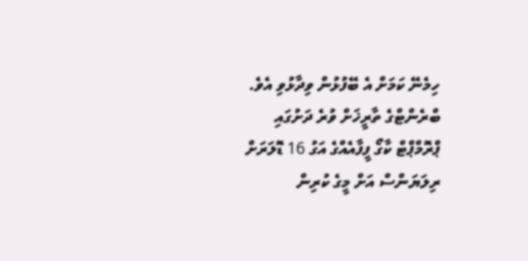ހިމެނޭ ކަމަށް އެ ބޭފުޅުން ވިދާޅުވި އެވެ.
ބްރެންޓްގެ ތާރީޚަށް ވުރެ ދަށުގައި ޕްރޮމްޕްޓް ކާގޯ ފީފާއެއްގެ އަގު 16 ޑޮލަރަށް ރިލަޔަންސް އަށް މީގެ ކުރިން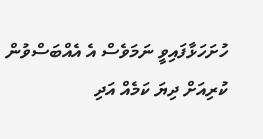ހުށަހަޅާފައިވީ ނަމަވެސް އެ އެއްބަސްވުން ކުރިއަށް ދިޔަ ކަމެއް އަދި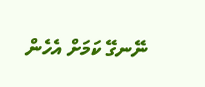ނޭނގޭ ކަމަށް އެހެން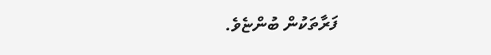ފަރާތަކުން ބުންޏެވެ.